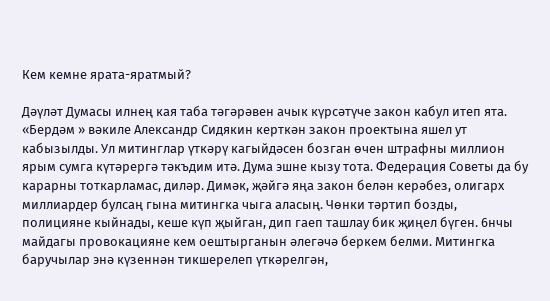Кем кемне ярата-яратмый?

Дәүләт Думасы илнең кая таба тәгәрәвен ачык күрсәтүче закон кабул итеп ята. «Бердәм » вәкиле Александр Сидякин керткән закон проектына яшел ут кабызылды. Ул митинглар үткәрү кагыйдәсен бозган өчен штрафны миллион ярым сумга күтәрергә тәкъдим итә. Дума эшне кызу тота. Федерация Советы да бу карарны тоткарламас, диләр. Димәк, җәйгә яңа закон белән керәбез, олигарх миллиардер булсаң гына митингка чыга аласың. Чөнки тәртип бозды, полицияне кыйнады, кеше күп җыйган, дип гаеп ташлау бик җиңел бүген. 6нчы майдагы провокацияне кем оештырганын әлегәчә беркем белми. Митингка баручылар энә күзеннән тикшерелеп үткәрелгән,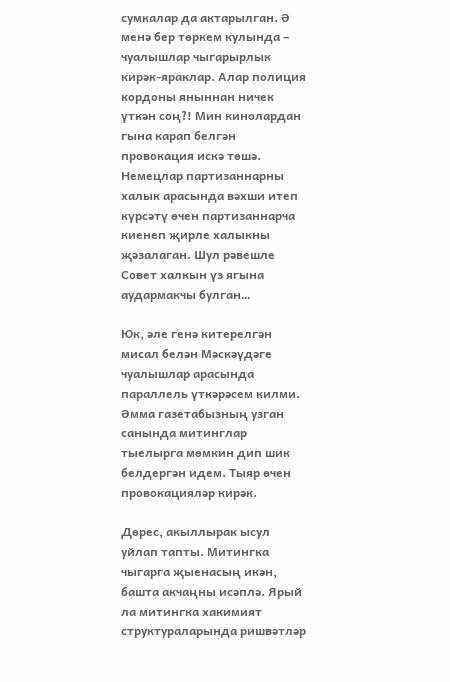сумкалар да актарылган. Ә менә бер төркем кулында – чуалышлар чыгарырлык кирәк-яраклар. Алар полиция кордоны яныннан ничек үткән соң?! Мин кинолардан гына карап белгән провокация искә төшә. Немецлар партизаннарны халык арасында вәхши итеп күрсәтү өчен партизаннарча киенеп җирле халыкны җәзалаган. Шул рәвешле Совет халкын үз ягына аудармакчы булган…

Юк, әле генә китерелгән мисал белән Мәскәүдәге чуалышлар арасында параллель үткәрәсем килми. Әмма газетабызның узган санында митинглар тыелырга мөмкин дип шик белдергән идем. Тыяр өчен провокацияләр кирәк.

Дөрес, акыллырак ысул уйлап тапты. Митингка чыгарга җыенасың икән, башта акчаңны исәплә. Ярый ла митингка хакимият структураларында ришвәтләр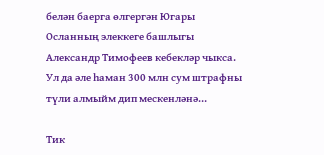белән баерга өлгергән Югары Осланның элеккеге башлыгы Александр Тимофеев кебекләр чыкса. Ул да әле һаман 300 млн сум штрафны түли алмыйм дип мескенләнә…

Тик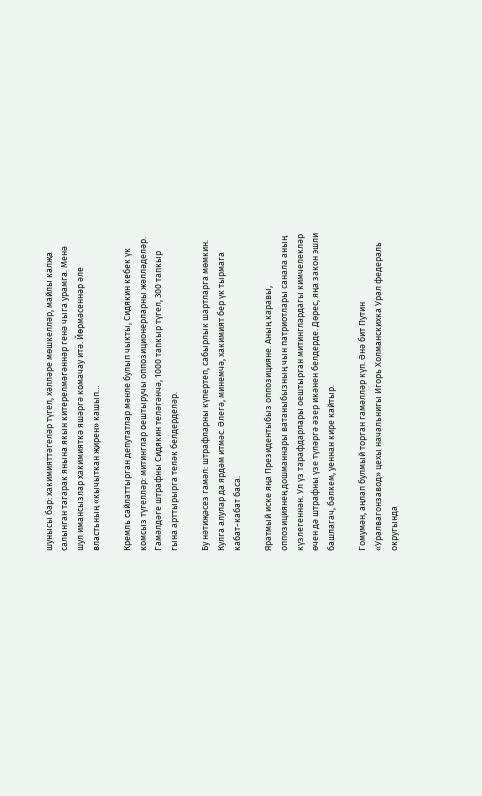шунысы бар: хакимияттәгеләр түгел, хәлләре мөшкелләр, майлы калҗа салынган тагарак янына якын китерелмәгәннәр генә чыга урамга. Менә шул имансызлар хакимияткә яшәргә комачау итә. Йөрмәсеннәр әле властьның «кычыткан җирен» кашып…

Кремль сайлаттырган депутатлар мәнле булып чыкты, Сидякин кебек үк комсыз түгелләр: митинглар оештыручы оппозиционерларны жәлләделәр. Гамәлдәге штрафны Сидякин теләгәнчә, 1000 тапкыр түгел, 300 тапкыр гына арттырырга теләк белдерделәр.

Бу нәтиҗәсез гамәл: штрафларны күпертеп, сабырлык шартларга мөмкин. Кулга алулар да ярдәм итмәс. Әлегә, минемчә, хакимият бер үк тырмага кабат-кабат баса.

Яратмый иске яңа Президентыбыз оппозицияне. Аның каравы, оппозициянең дошманнары ватаныбызның чын патриотлары санала аның күзлегеннән. Ул үз тарафдарлары оештырган митинглардагы кимчелекләр өчен дә штрафны үзе түләргә әзер икәнен белдерде. Дөрес, яңа закон эшли башлагач, бәлкем, уеннан кире кайтыр.

Гомумән, аңлап булмый торган гамәлләр күп. Әнә бит Путин «Уралвагонзавод» цехы начальнигы Игорь Холманскихка Урал федераль округында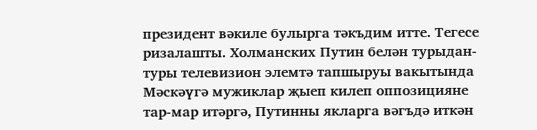президент вәкиле булырга тәкъдим итте. Тегесе ризалашты. Холманских Путин белән турыдан-туры телевизион элемтә тапшыруы вакытында Мәскәүгә мужиклар җыеп килеп оппозицияне тар-мар итәргә, Путинны якларга вәгъдә иткән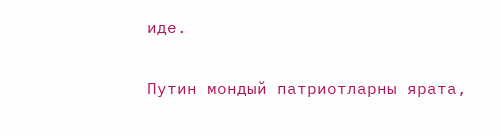иде.

Путин мондый патриотларны ярата,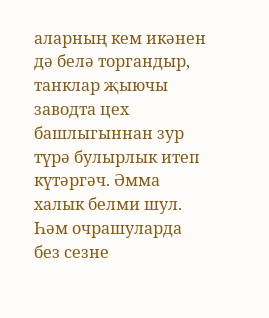аларның кем икәнен дә белә торгандыр, танклар җыючы заводта цех башлыгыннан зур түрә булырлык итеп күтәргәч. Әмма халык белми шул. Һәм очрашуларда без сезне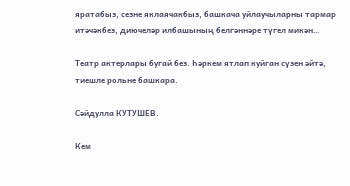яратабыз, сезне яклаячакбыз, башкача уйлаучыларны тармар итәчәкбез, диючеләр илбашының белгәннәре түгел микән…

Театр актерлары бугай без. Һәркем ятлап куйган сүзен әйтә, тиешле рольне башкара.

Сәйдулла КУТУШЕВ.

Кем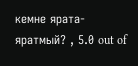кемне ярата-яратмый? , 5.0 out of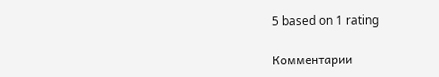5 based on 1 rating

Комментарии